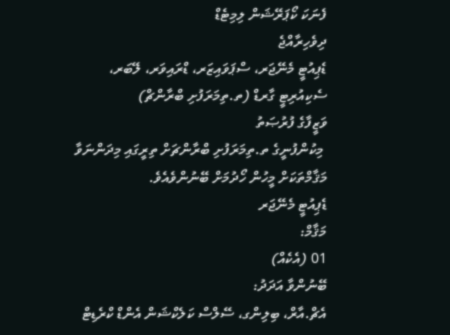ފެނަކަ ކޯޕަރޭޝަން ލިމިޓެޑް
ދިވެހިރާއްޖެ
ޑެޕިއުޓީ މެނޭޖަރ، ސްޕަވައިޒަރ، ޑްރައިވަރ، ލޭބަރ، ސެކިއުރިޓީ ގާރޑް (ތ.ތިމަރަފުށި ބްރާންޗް)
ވަޒީފާގެ ފުރުޞަތު
 މިކުންފުނީގެ ތ.ތިމަރަފުށި ބްރާންޗަށް ތިރީގައި މިދަންނަވާ މަޤާމްތަކަށް މީހުން ހޯދުމަށް ބޭނުންވެއެވެ.
ޑެޕިއުޓީ މެނޭޖަރ
މަޤާމް:
01 (އެކެއް)
ބޭނުންވާ އަދަދު:
އެޗް.އާރް، ބިލިންގ، ސޭލްސް ކަލެކްޝަން އެންޑް ކްރެޑިޓް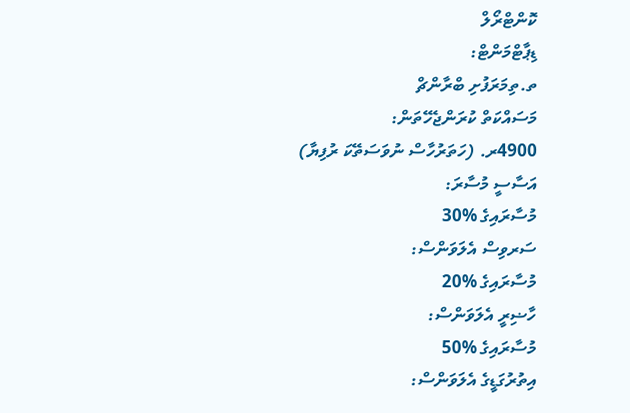ކޮންޓްރޯލް
ޑިޕާޓްމަންޓް:
ތ.ތިމަރަފުށި ބްރާންޗް
މަސައްކަތް ކުރަންޖެހޭތަން:
4900ރ. (ހަތަރުހާސް ނުވަސަތޭކަ ރުފިޔާ)
އަސާސީ މުސާރަ:
މުސާރައިގެ %30
ސަރވިސް އެލަވަންސް:
މުސާރައިގެ %20
ހާޟިރީ އެލަވަންސް:
މުސާރައިގެ %50
އިތުރުގަޑީގެ އެލަވަންސް: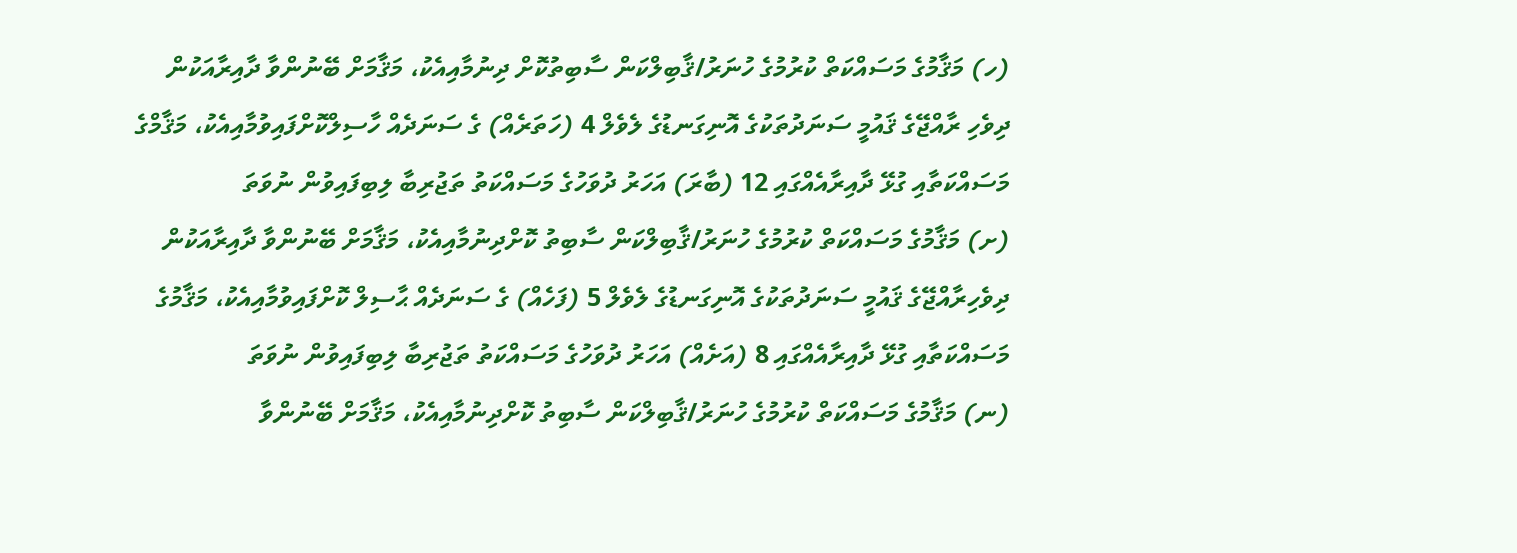(ހ) މަޤާމުގެ މަސައްކަތް ކުރުމުގެ ހުނަރު/ޤާބިލްކަން ސާބިތުކޮށް ދިނުމާއިއެކު، މަޤާމަށް ބޭނުންވާ ދާއިރާއަކުން ދިވެހި ރާއްޖޭގެ ޤައުމީ ސަނަދުތަކުގެ އޮނިގަނޑުގެ ލެވެލް 4 (ހަތަރެއް) ގެ ސަނަދެއް ހާސިލްކޮށްފައިވުމާއިއެކު، މަޤާމްގެ މަސައްކަތާއި ގުޅޭ ދާއިރާއެއްގައި 12 (ބާރަ) އަހަރު ދުވަހުގެ މަސައްކަތު ތަޖުރިބާ ލިބިފައިވުން ނުވަތަ
(ށ) މަޤާމުގެ މަސައްކަތް ކުރުމުގެ ހުނަރު/ޤާބިލްކަން ސާބިތު ކޮށްދިނުމާއިއެކު، މަޤާމަށް ބޭނުންވާ ދާއިރާއަކުން ދިވެހިރާއްޖޭގެ ޤައުމީ ސަނަދުތަކުގެ އޮނިގަނޑުގެ ލެވެލް 5 (ފަހެއް) ގެ ސަނަދެއް ޙާސިލް ކޮށްފައިވުމާއިއެކު، މަޤާމުގެ މަސައްކަތާއި ގުޅޭ ދާއިރާއެއްގައި 8 (އަށެއް) އަހަރު ދުވަހުގެ މަސައްކަތު ތަޖުރިބާ ލިބިފައިވުން ނުވަތަ
(ނ) މަޤާމުގެ މަސައްކަތް ކުރުމުގެ ހުނަރު/ޤާބިލްކަން ސާބިތު ކޮށްދިނުމާއިއެކު، މަޤާމަށް ބޭނުންވާ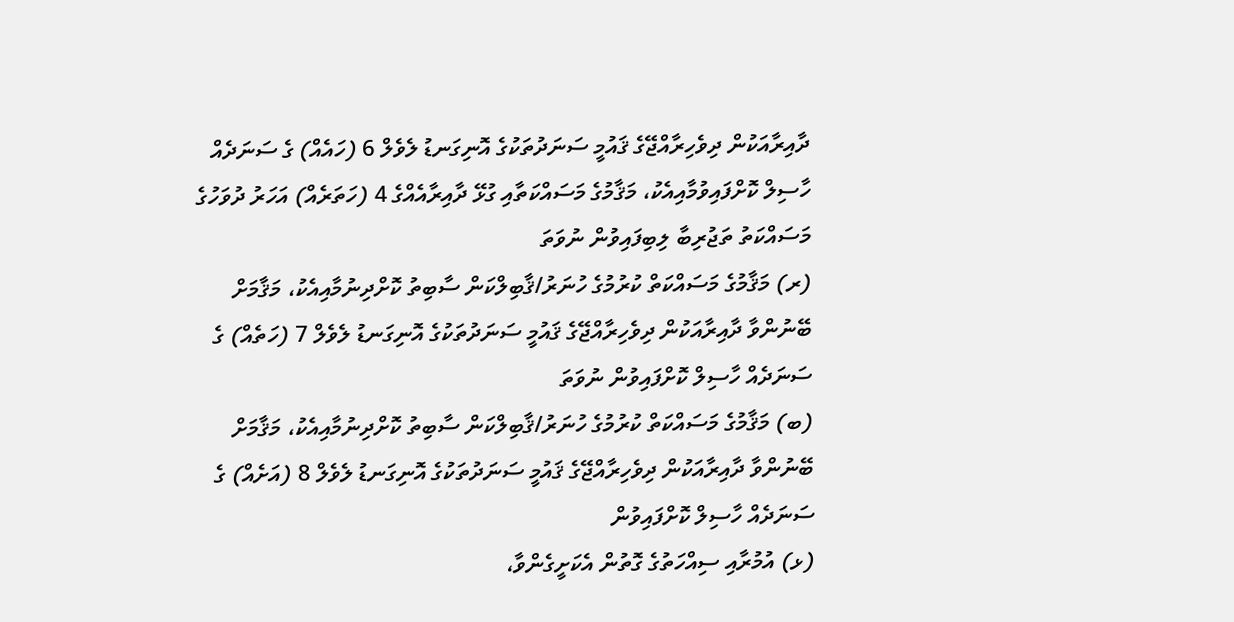ދާއިރާއަކުން ދިވެހިރާއްޖޭގެ ޤައުމީ ސަނަދުތަކުގެ އޮނިގަނޑު ލެވެލް 6 (ހައެއް) ގެ ސަނަދެއް ހާސިލް ކޮށްފައިވުމާއިއެކު، މަޤާމުގެ މަސައްކަތާއި ގުޅޭ ދާއިރާއެއްގެ 4 (ހަތަރެއް) އަހަރު ދުވަހުގެ މަސައްކަތު ތަޖުރިބާ ލިބިފައިވުން ނުވަތަ
(ރ) މަޤާމުގެ މަސައްކަތް ކުރުމުގެ ހުނަރު/ޤާބިލްކަން ސާބިތު ކޮށްދިނުމާއިއެކު، މަޤާމަށް ބޭނުންވާ ދާއިރާއަކުން ދިވެހިރާއްޖޭގެ ޤައުމީ ސަނަދުތަކުގެ އޮނިގަނޑު ލެވެލް 7 (ހަތެއް) ގެ ސަނަދެއް ހާސިލް ކޮށްފައިވުން ނުވަތަ
(ބ) މަޤާމުގެ މަސައްކަތް ކުރުމުގެ ހުނަރު/ޤާބިލްކަން ސާބިތު ކޮށްދިނުމާއިއެކު، މަޤާމަށް ބޭނުންވާ ދާއިރާއަކުން ދިވެހިރާއްޖޭގެ ޤައުމީ ސަނަދުތަކުގެ އޮނިގަނޑު ލެވެލް 8 (އަށެއް) ގެ ސަނަދެއް ހާސިލް ކޮށްފައިވުން
(ޅ) އުމުރާއި ސިއްހަތުގެ ގޮތުން އެކަށީގެންވާ،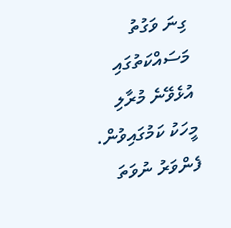ގިނަ ވަގުތު މަސައްކަތުގައި އުޅެވޭނެ މުރާލި މީހަކު ކަމުގައިވުން.
ފެންވަރު ނުވަތަ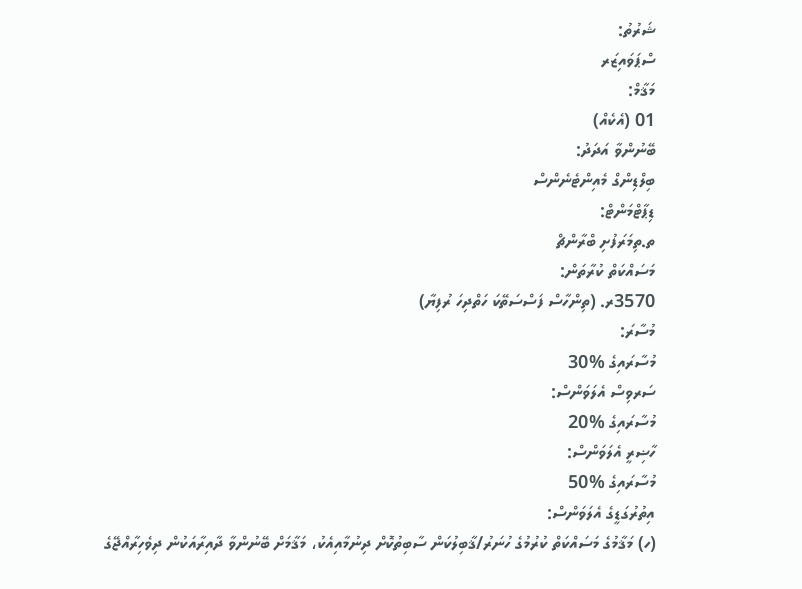ޝަރުތު:
ސްޕަވައިޒަރ
މަޤާމް:
01 (އެކެއް)
ބޭނުންވާ އަދަދު:
ބިލްޑިންގް މެއިންޓެނެންސް
ޑިޕާޓްމަންޓް:
ތ.ތިމަރަފުށި ބްރާންޗް
މަސައްކަތް ކުރާތަން:
3570ރ. (ތިންހާސް ފަސްސަތޭކަ ހަތްދިހަ ރުފިޔާ)
މުސާރަ:
މުސާރައިގެ %30
ސަރވިސް އެލަވަންސް:
މުސާރައިގެ %20
ހާޟިރީ އެލަވަންސް:
މުސާރައިގެ %50
އިތުރުގަޑީގެ އެލަވަންސް:
(ހ) މަޤާމުގެ މަސައްކަތް ކުރުމުގެ ހުނަރު/ޤާބިލުކަން ސާބިތުކޮށް ދިނުމާއިއެކު، މަޤާމަށް ބޭނުންވާ ދާއިރާއަކުން ދިވެހިރާއްޖޭގެ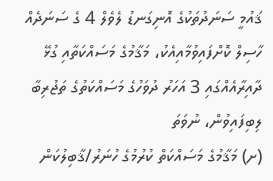ޤައުމީ ސަނަދުތަކުގެ އޮނިގަނޑު ލެވެލް 4 ގެ ސަނަދެއް ހާސިލް ކޮށްފައިވުމާއިއެކު، މަޤާމުގެ މަސައްކަތާއި ގުޅޭ ދާއިރާއެއްގައި 3 އަހަރު ދުވަހުގެ މަސައްކަތުގެ ތަޖުރިބާ ލިބިފައިވުން، ނުވަތަ
(ށ) މަޤާމުގެ މަސައްކަތް ކުރުމުގެ ހުނަރު/ޤާބިލުކަން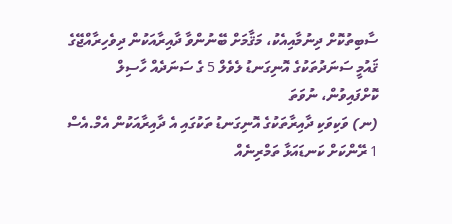ސާބިތުކޮށް ދިނުމާއިއެކު، މަޤާމަށް ބޭނުންވާ ދާއިރާއަކުން ދިވެހިރާއްޖޭގެ ޤައުމީ ސަނަދުތަކުގެ އޮނިގަނޑު ލެވެލް 5 ގެ ސަނަދެއް ހާސިލް ކޮށްފައިވުން، ނުވަތަ
(ނ) ވަކިވަކި ދާއިރާތަކުގެ އޮނިގަނޑު ތަކުގައި އެ ދާއިރާއަކުން އެމް.އެސް 1 ރޭންކަށް ކަނޑައަޅާ ތަމްރިނެއް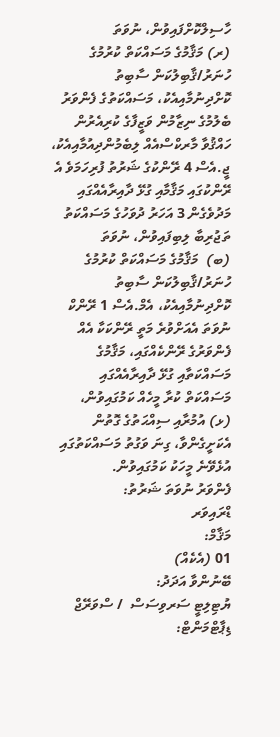ހާސިލްކޮށްފައިވުން، ނުވަތަ
(ރ) މަޤާމުގެ މަސައްކަތް ކުރުމުގެ ހުނަރު/ޤާބިލުކަން ސާބިތު ކޮށްދިނުމާއިއެކު، މަސައްކަތުގެ ފެންވަރު ބެލުމުގެ ނިޒާމުން ވަޒީފާގެ ކުރިއެރުން ހައްޤުވާ މާރކްސްއެއް ލިބެމުންދިއުމާއިއެކު، ޖީ.އެސް 4 ރޭންކުގެ ޝަރުތު ފުރިހަމަވެ އެ ރޭންކުގައި މަޤާމާއި ގުޅޭ ދާއިރާއެއްގައި މަދުވެގެން 3 އަހަރު ދުވަހުގެ މަސައްކަތު ތަޖުރިބާ ލިބިފައިވުން، ނުވަތަ
(ބ)  މަޤާމުގެ މަސައްކަތް ކުރުމުގެ ހުނަރު/ޤާބިލުކަން ސާބިތު ކޮށްދިނުމާއިއެކު، އެމް.އެސް 1 ރޭންކް ނުވަތަ އެއަށްވުރެ މަތީ ރޭންކަކާ އެއް ފެންވަރުގެ ރޭންކެއްގައި، މަޤާމުގެ މަސައްކަތާއި ގުޅޭ ދާއިރާއެއްގައި މަސައްކަތް ކުރާ މީހެއް ކަމުގައިވުން،
(ޅ) އުމުރާއި ސިއްޙަތުގެ ގޮތުން އެކަށީގެންވާ، ގިނަ ވަގުތު މަސައްކަތުގައި އުޅެވޭނެ މީހަކު ކަމުގައިވުން.
ފެންވަރު ނުވަތަ ޝަރުތު:
ޑްރައިވަރ
މަޤާމް:
01 (އެކެއް)
ބޭނުންވާ އަދަދު:
ޔުޓިލިޓީ ސަރވިސަސް  / ސްވަރޭޖް
ޑިޕާޓްމަންޓް: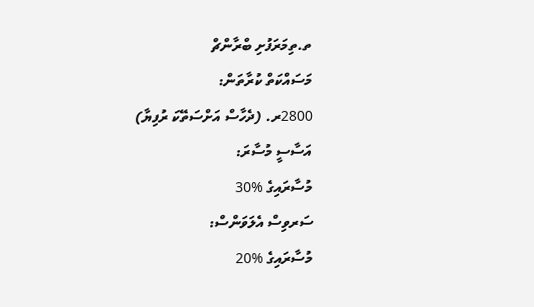ތ.ތިމަރަފުށި ބްރާންޗް
މަސައްކަތް ކުރާތަން:
2800ރ. (ދެހާސް އަށްސަތޭކަ ރުފިޔާ)
އަސާސީ މުސާރަ:
މުސާރައިގެ %30
ސަރވިސް އެލަވަންސް:
މުސާރައިގެ %20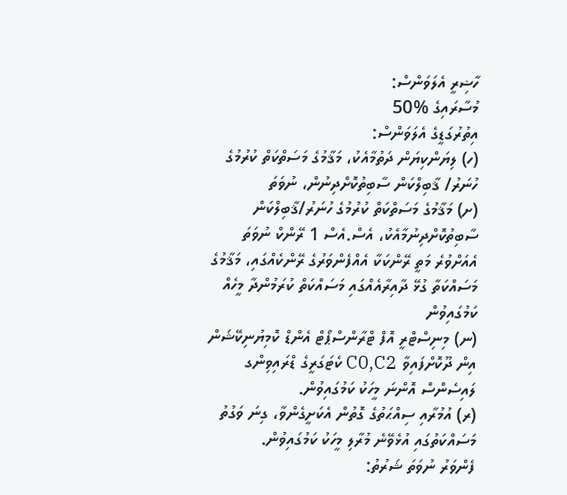ހާޟިރީ އެލަވަންސް:
މުސާރައިގެ %50
އިތުރުގަޑީގެ އެލަވަންސް:
(ހ) ލިޔަންކިޔަން ދަތުމާއެކު، މަޤާމުގެ މަސަތްކަތް ކުރުމުގެ ހުނަރު/ ޤާބިލްކަން ސާބިތުކޮށްދިނުން، ނުވަތަ
(ށ) މަޤާމުގެ މަސަތްކަތް ކުރުމުގެ ހުނަރު/ޤާބިލްކަން ސާބިތުކޮށްދިނުމާއެކު، އެސް.އެސް 1 ރޭންކް ނުވަތަ އެއަށްވުރެ މަތީ ރޭންކަކާ އެއްފެންވަރުގެ ރޭންކެއްގައި، މަޤާމުގެ މަސައްކަތާ ގުޅޭ ދާއިރާއެއްގައި މަސައްކަތް ކުރަމުންދާ މީހެއް ކަމުގައިވުން
(ނ) މިނިސްޓްރީ އޮފް ޓްރާންސްޕޯޓް އެންޑް ކޮމިޔުނިކޭޝަން އިން ދޫކޮށްފައިވާ C0,C2 ކެޓަގަރީގެ ޑްރައިވިންގ ލައިސެންސް އޮންނަ މީހަކު ކަމުގައިވުން.
(ރ) އުމުރާއި ސިއްޙަތުގެ ގޮތުން އެކަށީގެންވާ، ގިނަ ވަގުތު މަސައްކަތުގައި އުޅެވޭނެ މުރާލި މީހަކު ކަމުގައިވުން.
ފެންވަރު ނުވަތަ ޝަރުތު: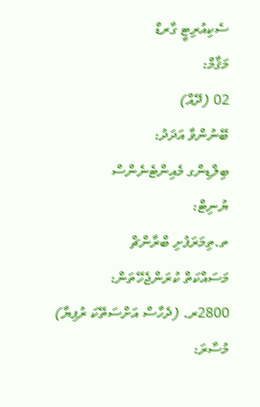ސެކިއުރިޓީ ގާރޑް
މަޤާމް:
02 (ދޭއް)
ބޭނުންވާ އަދަދު:
ބިލްޑިންގ މެއިންޓެނެންސް
ޔުނިޓް:
ތ.ތިމަރަފުށި ބްރާންޗް
މަސައްކަތް ކުރަންޖެހޭތަން:
2800ރ. (ދެހާސް އަށްސަތޭކަ ރުފިޔާ)
މުސާރަ: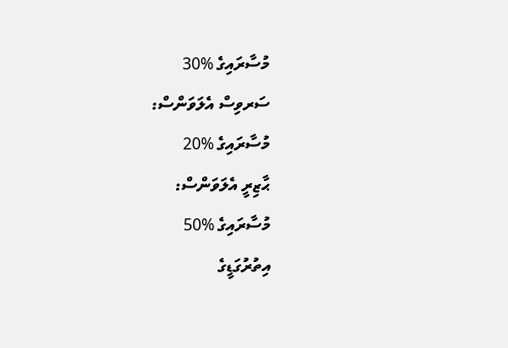މުސާރައިގެ %30
ސަރވިސް އެލަވަންސް:
މުސާރައިގެ %20
ޙާޒިރީ އެލަވަންސް:
މުސާރައިގެ %50
އިތުރުގަޑީގެ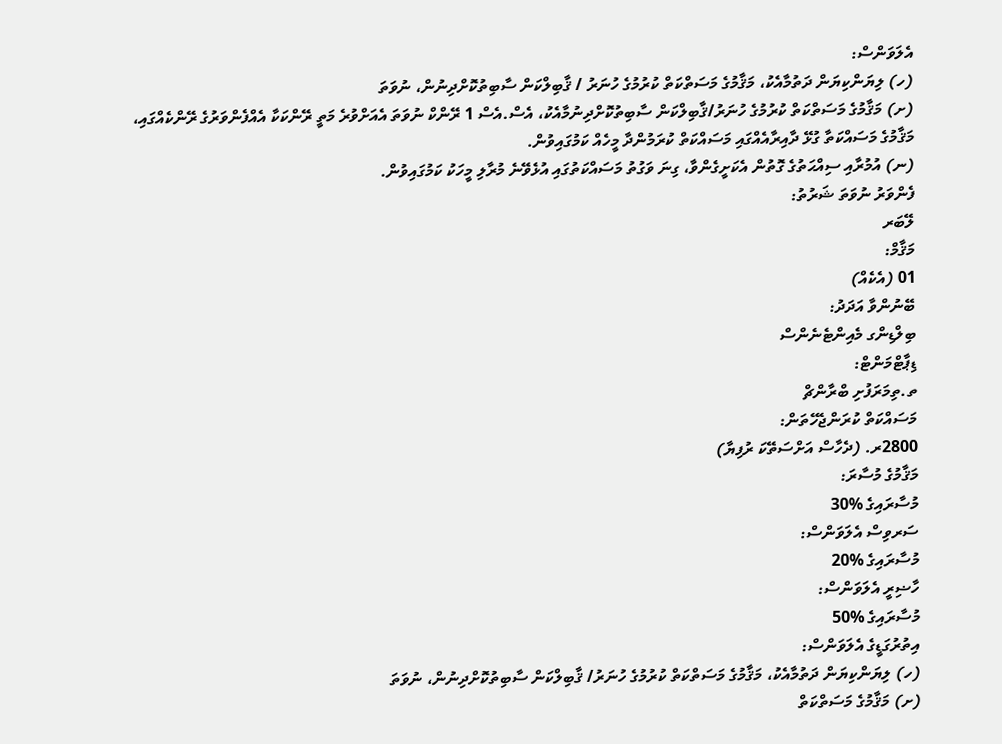އެލަވަންސް:
(ހ) ލިޔަންކިޔަން ދަތުމާއެކު، މަޤާމުގެ މަސަތްކަތް ކުރުމުގެ ހުނަރު / ޤާބިލްކަން ސާބިތުކޮށްދިނުން، ނުވަތަ
(ށ) މަޤާމުގެ މަސަތްކަތް ކުރުމުގެ ހުނަރު/ޤާބިލްކަން ސާބިތުކޮށްދިނުމާއެކު، އެސް.އެސް 1 ރޭންކް ނުވަތަ އެއަށްވުރެ މަތީ ރޭންކަކާ އެއްފެންވަރުގެ ރޭންކެއްގައި، މަޤާމުގެ މަސައްކަތާ ގުޅޭ ދާއިރާއެއްގައި މަސައްކަތް ކުރަމުންދާ މީހެއް ކަމުގައިވުން.
(ނ) އުމުރާއި ސިއްޙަތުގެ ގޮތުން އެކަށީގެންވާ، ގިނަ ވަގުތު މަސައްކަތުގައި އުޅެވޭނެ މުރާލި މީހަކު ކަމުގައިވުން.
ފެންވަރު ނުވަތަ ޝަރުތު:
ލޭބަރ
މަޤާމް:
01 (އެކެއް)
ބޭނުންވާ އަދަދު:
ބިލްޑިންގ މެއިންޓެނެންސް
ޑިޕާޓްމަންޓް:
ތ.ތިމަރަފުށި ބްރާންޗް
މަސައްކަތް ކުރަންޖެހޭތަން:
2800ރ. (ދެހާސް އަށްސަތޭކަ ރުފިޔާ)
މަޤާމުގެ މުސާރަ:
މުސާރައިގެ %30
ސަރވިސް އެލަވަންސް:
މުސާރައިގެ %20
ހާޟިރީ އެލަވަންސް:
މުސާރައިގެ %50
އިތުރުގަޑީގެ އެލަވަންސް:
(ހ) ލިޔަންކިޔަން ދަތުމާއެކު، މަޤާމުގެ މަސަތްކަތް ކުރުމުގެ ހުނަރު/ ޤާބިލްކަން ސާބިތުކޮށްދިނުން، ނުވަތަ
(ށ) މަޤާމުގެ މަސަތްކަތް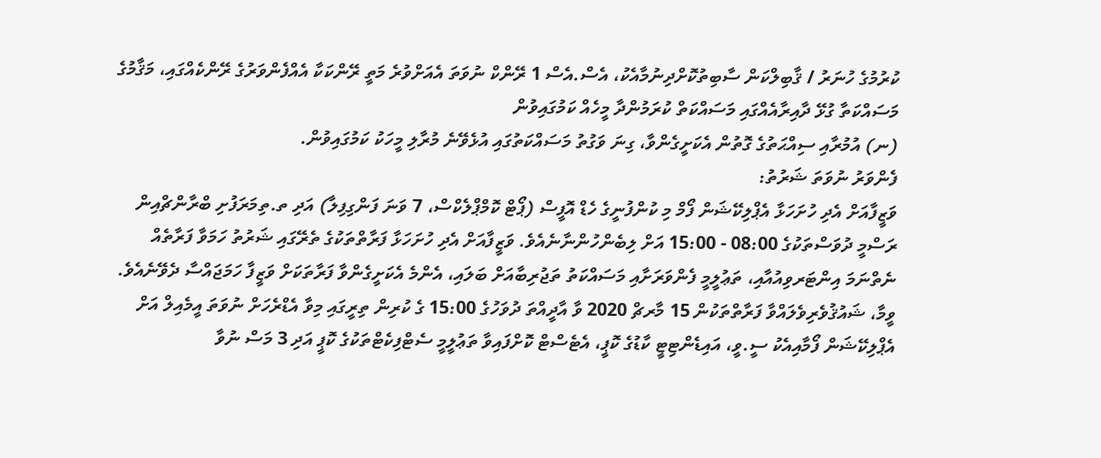ކުރުމުގެ ހުނަރު / ޤާބިލްކަން ސާބިތުކޮށްދިނުމާއެކު، އެސް.އެސް 1 ރޭންކް ނުވަތަ އެއަށްވުރެ މަތީ ރޭންކަކާ އެއްފެންވަރުގެ ރޭންކެއްގައި، މަޤާމުގެ މަސައްކަތާ ގުޅޭ ދާއިރާއެއްގައި މަސައްކަތް ކުރަމުންދާ މީހެއް ކަމުގައިވުން
(ނ) އުމުރާއި ސިއްޙަތުގެ ގޮތުން އެކަށީގެންވާ، ގިނަ ވަގުތު މަސައްކަތުގައި އުޅެވޭނެ މުރާލި މީހަކު ކަމުގައިވުން.
ފެންވަރު ނުވަތަ ޝަރުތު:
ވަޒީފާއަށް އެދި ހުށަހަޅާ އެޕްލިކޭޝަން ފޯމް މި ކުންފުނީގެ ހެޑް އޮފީސް (ޕޯޓް ކޮމްޕްލެކްސް، 7 ވަނަ ފަންގިފިލާ) އަދި ތ.ތިމަރަފުށި ބްރާންޗްއިން ރަސްމީ ދުވަސްތަކުގެ 08:00 - 15:00 އަށް ލިބެންހުންނާނެއެވެ. ވަޒީފާއަށް އެދި ހުށަހަޅާ ފަރާތްތަކުގެ ތެރޭގައި ޝަރުތު ހަމަވާ ފަރާތެއް ނެތްނަމަ އިންޓަރވިއުއާއި، ތަޢުލީމީ ފެންވަރަށާއި މަސައްކަތު ތަޖުރިބާއަށް ބަލައި، އެންމެ އެކަށީގެންވާ ފަރާތަކަށް ވަޒީފާ ހަމަޖައްސާ ދެވޭނެއެވެ.
ވީމާ، ޝައުޤުވެރިވެލައްވާ ފަރާތްތަކުން 15 މާރޗް 2020 ވާ އާދީއްތަ ދުވަހުގެ 15:00 ގެ ކުރިން ތިރީގައި މިވާ އެޑްރެހަށް ނުވަތަ އީމެއިލް އަށް އެޕްލިކޭޝަން ފޯމާއިއެކު ސީ.ވީ، އައިޑެންޓިޓީ ކާޑުގެ ކޮޕީ، އެޓެސްޓް ކޮށްފައިވާ ތަޢުލީމީ ސެޓްފިކެޓްތަކުގެ ކޮޕީ އަދި 3 މަސް ނުވާ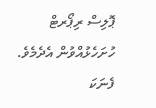ޕޮލިސް ރިޕޯރޓް ހުށަހެޅުއްވުން އެދެމެވެ.
ފެނަކަ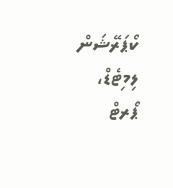ކޯޕަރޭޝަން ލިމިޓެޑް،
ޕޯރޓް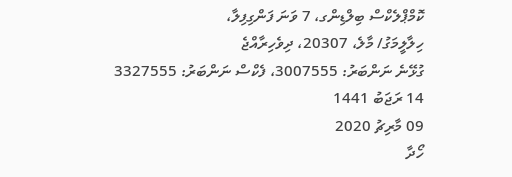ކޮމްޕްލެކްސް ބިލްޑިންގ، 7 ވަނަ ފަންގިފިލާ،
ހިލާލީމަގު/ މާލެ، 20307، ދިވެހިރާއްޖެ
ގުޅޭނެ ނަންބަރު: 3007555، ފެކްސް ނަންބަރު: 3327555
14 ރަޖަބު 1441
09 މާރިޗު 2020
ހޯދާ